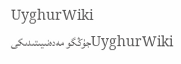UyghurWiki
UyghurWikiجۇڭگو مەدەنىيىتىدىكى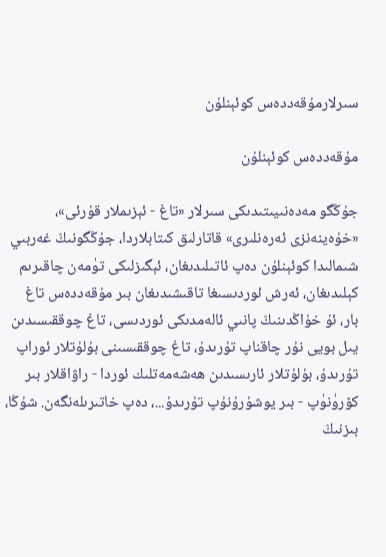سىرلارمۇقەددەس كوئېنلۇن

مۇقەددەس كوئېنلۇن

جۇڭگو مەدەنىيىتىدىكى سىرلار «تاغ - ئېزىملار قۇرئى»، «خۇەينەنزى ئەرەنلىرى» قاتارلىق كىتابلاردا، جۇڭگونىڭ غەربىي شىمالىدا كوئېنلۇن دەپ ئاتىلىدىغان، ئېگىزلىكى تۈمەن چاقىرىم كېلىدىغان، ئەرش ئوردىسىغا تاقىشىدىغان بىر مۇقەددەس تاغ بار، ئۇ خۇاڭدىنىڭ پانىي ئالەمدىكى ئوردىسى، تاغ چوققىسىدىن يىل بويى نۇر چاقناپ تۇرىدۇ، تاغ چوققىسىنى بۇلۇتلار ئوراپ تۇرىدۇ، بۇلۇتلار ئارىسىدىن ھەشەمەتلىك ئوردا - راۋاقلار بىر كۆرۈنۈپ - بىر يوشۇرۇنۇپ تۇرىدۇ...، دەپ خاتىرىلەنگەن. شۇڭا، بىزنىڭ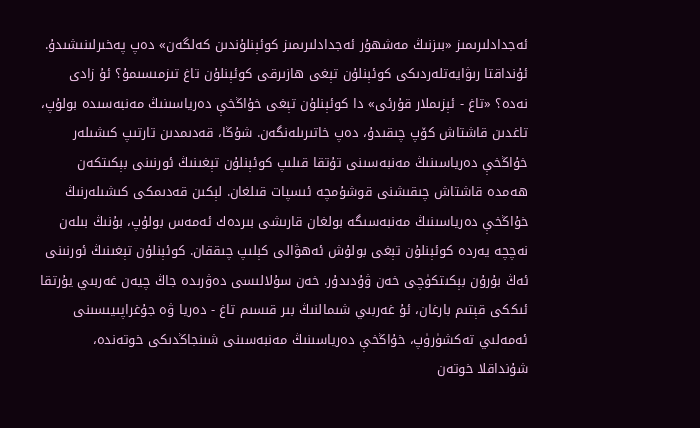ئەجدادلىرىمىز «بىزنىڭ مەشھۇر ئەجدادلىرىمىز كوئېنلۇندىن كەلگەن» دەپ پەخىرلىنىشىدۇ. ئۇنداقتا رىۋايەتلەردىكى كوئېنلۇن تېغى ھازىرقى كوئېنلۇن تاغ تىزمىسىمۇ؟ ئۇ زادى نەدە؟ «تاغ - ئېزىملار قۇرئى» دا كوئېنلۇن تېغى خۇاڭخې دەرياسىنىڭ مەنبەسىدە بولۇپ، تاغدىن قاشتاش كۆپ چىقىدۇ، دەپ خاتىرىلەنگەن. شۇڭا، قەدىمدىن تارتىپ كىشىلەر خۇاڭخې دەرياسىنىڭ مەنبەسىنى تۇتقا قىلىپ كوئېنلۇن تېغىنىڭ ئورنىنى بېكىتكەن ھەمدە قاشتاش چىقىشنى قوشۇمچە ئىسپات قىلغان. لېكىن قەدىمكى كىشىلەرنىڭ خۇاڭخې دەرياسىنىڭ مەنبەسىگە بولغان قارىشى بىردەك ئەمەس بولۇپ، بۇنىڭ بىلەن نەچچە يەردە كوئېنلۇن تېغى بولۇش ئەھۋالى كېلىپ چىققان. كوئېنلۇن تېغىنىڭ ئورنىنى ئەڭ بۇرۇن بېكىتكۈچى خەن ۋۇدىدۇر. خەن سۇلالىسى دەۋرىدە جاڭ چيەن غەربىي يۇرتقا ئىككى قېتىم بارغان، ئۇ غەربىي شىمالنىڭ بىر قىسىم تاغ - دەريا ۋە جۇغراپىيىسىنى ئەمەلىي تەكشۈرۈپ، خۇاڭخې دەرياسىنىڭ مەنبەسىنى شىنجاڭدىكى خوتەندە، شۇنداقلا خوتەن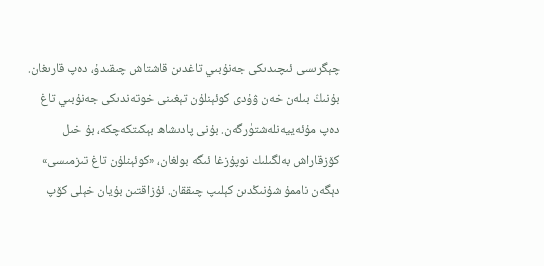چېگرىسى ئىچىدىكى جەنۇبىي تاغدىن قاشتاش چىقىدۇ، دەپ قارىغان. بۇنىڭ بىلەن خەن ۋۇدى كوئېنلۇن تېغىنى خوتەندىكى جەنۇبىي تاغ دەپ مۇئەييەنلەشتۈرگەن. بۇنى پادىشاھ بېكىتكەچكە، بۇ خىل كۆزقاراش بەلگىلىك نوپۇزغا ئىگە بولغان، «كوئېنلۇن تاغ تىزمىسى» دېگەن ناممۇ شۇنىڭدىن كېلىپ چىققان. ئۇزاقتىن بۇيان خېلى كۆپ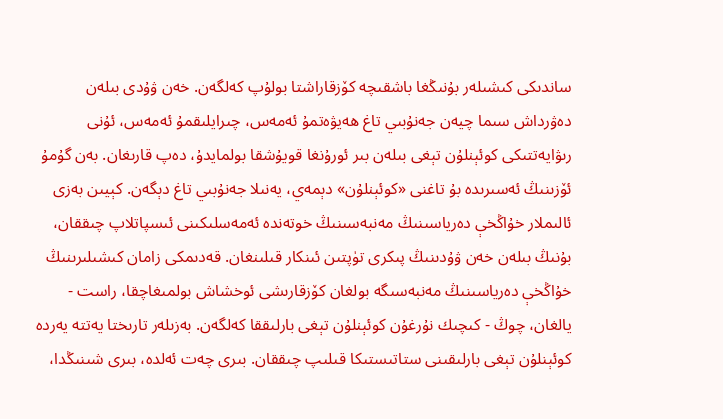ساندىكى كىشىلەر بۇنىڭغا باشقىچە كۆزقاراشتا بولۇپ كەلگەن. خەن ۋۇدى بىلەن دەۋرداش سىما چيەن جەنۇبىي تاغ ھەيۋەتمۇ ئەمەس، چىرايلىقمۇ ئەمەس، ئۇنى رىۋايەتتىكى كوئېنلۇن تېغى بىلەن بىر ئورۇنغا قويۇشقا بولمايدۇ، دەپ قارىغان. بەن گۇمۇ ئۆزىنىڭ ئەسىرىدە بۇ تاغنى «كوئېنلۇن» دېمەي، يەنىلا جەنۇبىي تاغ دېگەن. كېيىن بەزى ئالىملار خۇاڭخې دەرياسىنىڭ مەنبەسىنىڭ خوتەندە ئەمەسلىكىنى ئىسپاتلاپ چىققان، بۇنىڭ بىلەن خەن ۋۇدىنىڭ پىكرى تۈپتىن ئىنكار قىلىنغان. قەدىمكى زامان كىشىلىرىنىڭ خۇاڭخې دەرياسىنىڭ مەنبەسىگە بولغان كۆزقارىشى ئوخشاش بولمىغاچقا، راست - يالغان، چوڭ - كىچىك نۇرغۇن كوئېنلۇن تېغى بارلىققا كەلگەن. بەزىلەر تارىختا يەتتە يەردە كوئېنلۇن تېغى بارلىقىنى ستاتىستىكا قىلىپ چىققان. بىرى چەت ئەلدە، بىرى شىنىڭدا،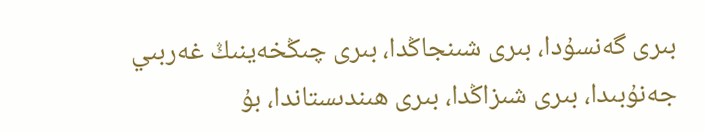بىرى گەنسۇدا، بىرى شىنجاڭدا، بىرى چىڭخەينىڭ غەربىي جەنۇبىدا، بىرى شىزاڭدا، بىرى ھىندىستاندا، بۇ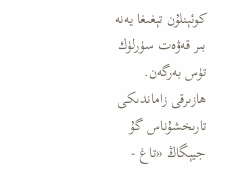كوئېنلۇن تېغىغا يەنە بىر قەۋەت سۈرلۈك تۈس بەرگەن. ھازىرقى زاماندىكى تارىخشۇناس گۇ جيېگاڭ «تاغ -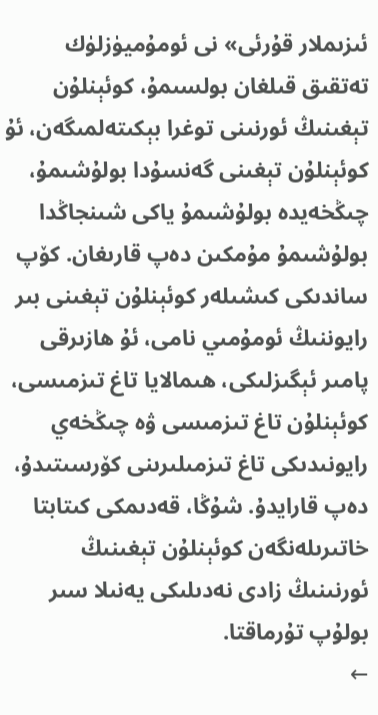ئىزىملار قۇرئى» نى ئومۇميۈزلۈك تەتقىق قىلغان بولسىمۇ، كوئېنلۇن تېغىنىڭ ئورنىنى توغرا بېكىتەلمىگەن، ئۇ كوئېنلۇن تېغىنى گەنسۇدا بولۇشىمۇ، چىڭخەيدە بولۇشىمۇ ياكى شىنجاڭدا بولۇشىمۇ مۇمكىن دەپ قارىغان. كۆپ ساندىكى كىشىلەر كوئېنلۇن تېغىنى بىر رايوننىڭ ئومۇمىي نامى، ئۇ ھازىرقى پامىر ئېگىزلىكى، ھىمالايا تاغ تىزمىسى، كوئېنلۇن تاغ تىزمىسى ۋە چىڭخەي رايونىدىكى تاغ تىزمىلىرىنى كۆرسىتىدۇ، دەپ قارايدۇ. شۇڭا، قەدىمكى كىتابتا خاتىرىلەنگەن كوئېنلۇن تېغىنىڭ ئورنىنىڭ زادى نەدىلىكى يەنىلا سىر بولۇپ تۇرماقتا.
←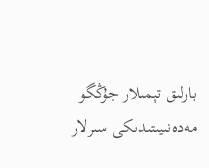بارلىق تېمىلار جۇڭگو مەدەنىيىتىدىكى سىرلار